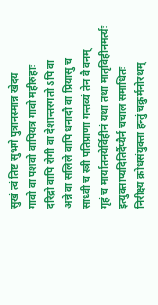सुखं त्वं तिष्ट सुभगे पुत्रानस्मान्न खेदय
गावो वा पशवो वापियत्र गावो महीरुहाः
दरिद्रो वापि रोगी वा देशान्तरगतो ऽपि वा
अन्ने वा सलिले वापि धनादौ वा प्रियासु च
साध्वी च स्त्री पतिप्राणा गन्तव्यं तेन वै वनम्
गृहं च मार्यातनयेर्विहीनं यथा तथा मातृविहीनमर्त्यः
इत्युक्ताप्यदितिर्दैप्यैर्न चचाल समाधितः
निरीक्ष्य क्रोधसंयुक्ता हन्तुं चक्रुर्मनोरथम्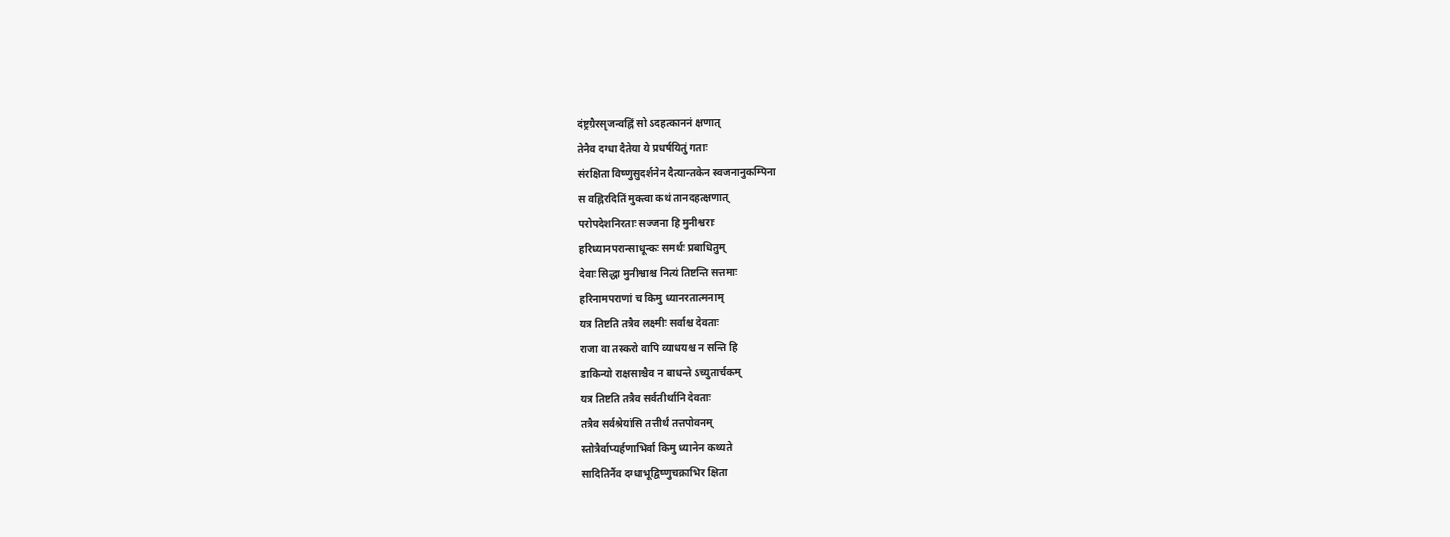दंष्ट्रग्रैरसृजन्वह्निं सो ऽदहत्काननं क्षणात्
तेनैव दग्धा दैतेया ये प्रधर्षयितुं गताः
संरक्षिता विष्णुसुदर्शनेन दैत्यान्तकेन स्वजनानुकम्पिना
स वह्निरदितिं मुक्त्वा कथं तानदहत्क्षणात्
परोपदेशनिरताः सज्जना हि मुनीश्वराः
हरिध्यानपरान्साधून्कः समर्थः प्रबाधितुम्
देवाः सिद्धा मुनीश्वाश्च नित्यं तिष्टन्ति सत्तमाः
हरिनामपराणां च किमु ध्यानरतात्मनाम्
यत्र तिष्टति तत्रैव लक्ष्मीः सर्वाश्च देवताः
राजा वा तस्करो वापि व्याधयश्च न सन्ति हि
डाकिन्यो राक्षसाश्चैव न बाधन्ते ऽच्युतार्चकम्
यत्र तिष्टति तत्रैव सर्वतीर्थानि देवताः
तत्रैव सर्वश्रेयांसि तत्तीर्थं तत्तपोवनम्
स्तोत्रैर्वाप्यर्हणाभिर्वा किमु ध्यानेन कथ्यते
सादितिर्नैव दग्धाभूद्विष्णुचक्राभिर क्षिता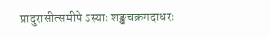प्रादुरासीत्समीपे ऽस्याः शङ्खचक्रगदाधरः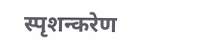स्पृशन्करेण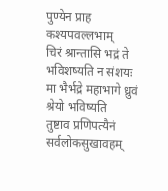पुण्येन प्राह कश्यपवल्लभाम्
चिरं श्रान्तासि भद्रं ते भविशष्यति न संशयः
मा भैर्भद्रे महाभागे ध्रुवं श्रेयो भविष्यति
तुष्टाव प्रणिपत्यैनं सर्वलोकसुखावहम्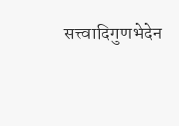सत्त्वादिगुणभेदेन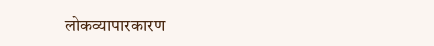लोकव्यापारकारण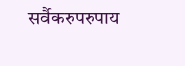सर्वैकरुपरुपाय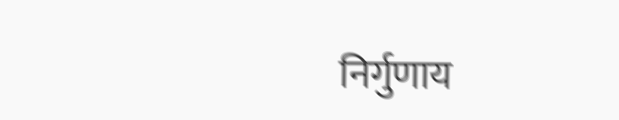निर्गुणाय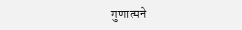गुणात्मने